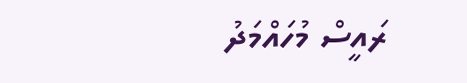ރައީސް މުހައްމަދު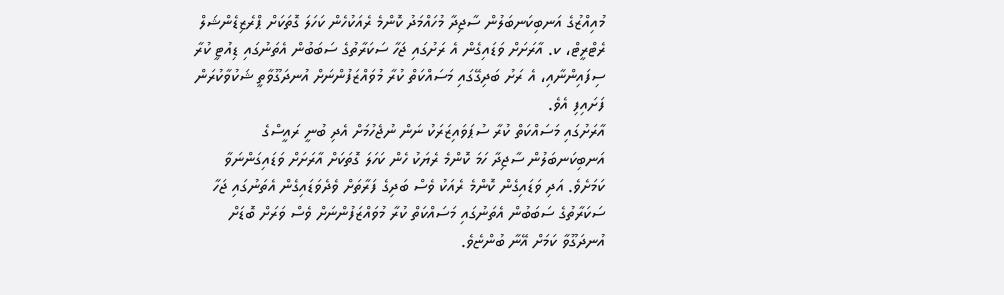މުއިއްޒުގެ އަނބިކަނބަލުން ސާޖިދާ މުހައްމަދު ކޮންމެ ރެއަކުހެން ކަހަލަ ގޮތަކަށް ޕްރެޒިޑެންޝަލް ރެޓްރީޓް، ކ. އާރަށަށް ވަޑައިގެން އެ ރަށުގައި ޖަހާ ސަކަރާތުގެ ސަބަބުން އެތަނުގައި ޑިއުޓީ ކުރާ ސިފައިންނާއި، އެ ރަށު ބަދިގޭގައި މަސައްކަތް ކުރާ މުވައްޒަފުންނަށް އުނދަގޫވާތީ ޝަކުވާކުރަން ފަށައިފި އެވެ.
އާރަށުގައި މަސައްކަތް ކުރާ ސުޕަވައިޒަރަކު ނަން ނުޖެހުމަށް އެދި ބުނީ ރައީސްގެ އަނބިކަނބަލުން ސާޖިދާ ހަމަ ކޮންމެ ރެޔަކު ހެން ކަހަލަ ގޮތަކަށް އާރަށަށް ވަޑައިގަންނަވާ ކަމަށެވެ. އަދި ވަޑައިގެން ކޮންމެ ރެއަކު ވެސް ބަދިގެ ފަރާތަށް ވެދެވަޑައިގެން އެތަނުގައި ޖަހާ ސަކަރާތުގެ ސަބަބުން އެތަނުގައި މަސައްކަތް ކުރާ މުވައްޒަފުންނަށް ވެސް ވަރަށް ބޮޑަށް އުނދަގޫވާ ކަމަށް އޭނާ ބުންޏެވެ.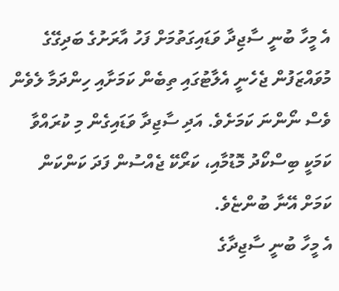އެ މީހާ ބުނީ ސާޖިދާ ވަޑައިގަތުމަށް ފަހު އާރަށުގެ ބަދިގޭގެ މުވައްޒަފުން ޖެހެނީ އެލާޓުގައި ތިބެން ކަމަށާއި ހިންދަމާ ލެވެން ވެސް ނޯންނަ ކަމަށެވެ. އަދި ސާޖިދާ ވަޑައިގެން މި ކުރައްވާ ކަމަކީ ބިސްކޯދު މޮޑުމާއި، ކަރޯކޭ ޖެއްސުން ފަދަ ކަންކަން ކަމަށް އޭނާ ބުންޏެވެ.
އެ މީހާ ބުނީ ސާޖިދާގެ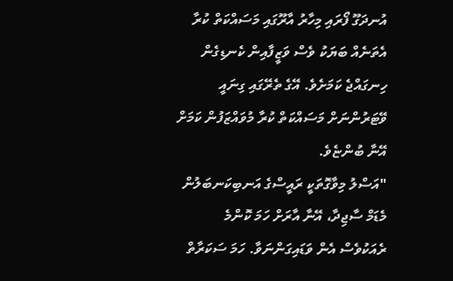އުނދަގޫ ފޯރައި މިހާރު އާރޫގައި މަސައްކަތް ކުރާ އެތަނެއް ބަޔަކު ވެސް ވަޒީފާއިން ކެނޑިގެން ހިނގައްޖެ ކަމަށެވެ. އޭގެ ތެރޭގައި ގިނައީ ވޭޓަރުންނަށް މަސައްކަތް ކުރާ މުވައްޒަފުން ކަމަށް އޭނާ ބުންޏެވެ.
"އަސްލު މިވާގޮތަކީ ރައީސްގެ އަނބިކަނބަލުން މެޑަމް ސާޖިދާ، އޭނާ އާރަށް ހަމަ ކޮންމެ ރެއަކުވެސް އެން ވަޑައިގަންނަވާ. ހަމަ ސަކަރާތް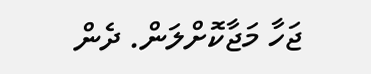ޖަހާ މަޖާކޮށްލަން. ދެން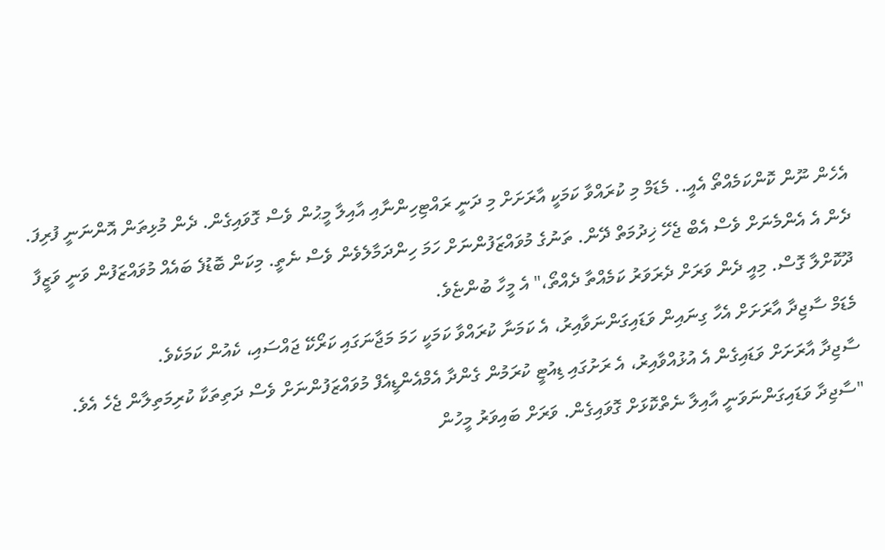އެހެން ނޫން ކޮންކަމެއްތޯ އެއީ.. މެޑަމް މި ކުރައްވާ ކަމަކީ އާރަށަށް މި ދަނީ ރައްޓިހިންނާއި އާއިލާ މީޙުން ވެސް ގޮވައިގެން. ދެން މުޅިތަން އޮންނަނީ ފުރިފަ. ދެން އެ އެންމެނަށް ވެސް އެބް ޖެހޭ ޚިދުމަތް ދޭން. ތަނުގެ މުވައްޒަފުންނަށް ހަމަ ހިންދަމާލެވެން ވެސް ނެތީ. މިކަން ބޮޑުފެ ބައެއް މުވައްޒަފުން ވަނީ ވަޒީފާ ދޫކޮށްލާ ގޮސް. މިއީ ދެން ވަރަށް ދެރަވަރު ކަމެއްތާ ދެއްތޯ،" އެ މީހާ ބުންޏެވެ.
މެޑަމް ސާޖިދާ އާރަށަށް އެހާ ގިނައިން ވަޑައިގަންނަވާއިރު، އެ ކަމަނާ ކުރައްވާ ކަމަކީ ހަމަ މަޖާނަގައި ކަރޯކޭ ޖައްސައި، ކެއުން ކަމަކެވެ.
ސާޖިދާ އާރަށަށް ވަޑައިގެން އެ އުޅުއްވާއިރު، އެ ރަށުގައި ޑިއުޓީ ކުރަމުން ގެންދާ އެމްއެންޑީއެފް މުވައްޒަފުންނަށް ވެސް ދަތިތަކާ ކުރިމަތިލާން ޖެހެ އެވެ.
"ސާޖިދާ ވަޑައިގަންނަވަނީ އާއިލާ ނެތްކޮޅަށް ގޮވައިގެން. ވަރަށް ބައިވަރު މީހުން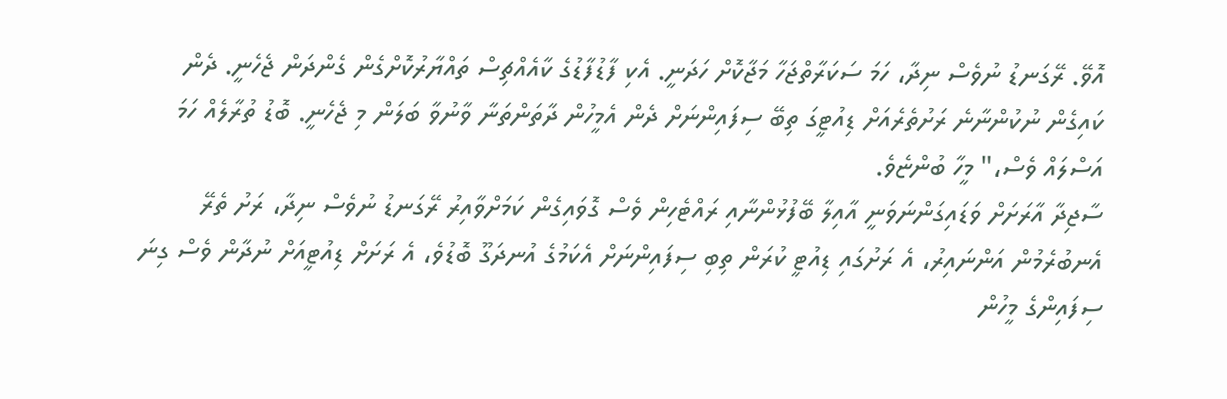އޮވޭ. ރޭގަނޑު ނުވެސް ނިދާ، ހަމަ ސަކަރާތްޖަހާ މަޖާކޮށް ހަދަނީ. އެކި ފާޑުފާޑުގެ ކާއެއްޗިސް ތައްޔާރުކޮށްގެން ގެންދަން ޖެހެނީ. ދެން ކައިގެން ނުކުންނާނެ ރަށުތެރެއަށް ޑިއުޓީގަ ތިބޭ ސިފައިންނަށް ދެން އެމީހުން ދާތަންތަނާ ވާނުވާ ބަލަން މި ޖެހެނީ. ބޮޑު ތުރާލެއް ހަމަ އަސްލައް ވެސް،" މީހާ ބުންޏެވެ.
ސާޖިދާ އާރަށަށް ވަޑައިގަންނަވަނީ އާއިލާ ބޭފުޅުންނާއި ރައްޓެހިން ވެސް ގޮވައިގެން ކަމަށްވާއިރު ރޭގަނޑު ނުވެސް ނިދާ، ރަށު ތެރޭ އެނބުރެމުން އަންނައިރު، އެ ރަށުގައި ޑިއުޓީ ކުރަން ތިބި ސިފައިންނަށް އެކަމުގެ އުނދަގޫ ބޮޑުވެ، އެ ރަށަށް ޑިއުޓީއަށް ނުދާން ވެސް ގިނަ ސިފައިންގެ މީހުން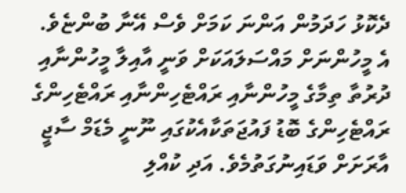ދެކޮޅު ހަދަމުން އަންނަ ކަމަށް ވެސް އޭނާ ބުންޏެވެ.
އެ މީހުންނަށް މައްސަލައަކަށް ވަނީ އާއިލާ މީހުންނާއި ދުރުތާ ތިމާގެ މީހުންނާއި ރައްޓެހިންނާއި ރައްޓެހިންގެ ރައްޓެހިންގެ ބޮޑު ފައުޖަތަކާއެކުގައި ނޫނީ މެޑަމް ސާޖީ އާރަށަށް ވަޑައިނުގަތުމެވެ. އަދި ކުއްލި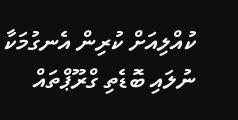ކުއްލިއަށް ކުރިން އެނގުމަކާ ނުލައި ބޮޑެތި ގްރޫޕްތައް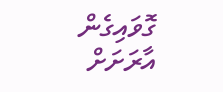ގޮވައިގެން އާރަށަށް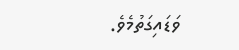ވަޑައިގަތުމެވެ.